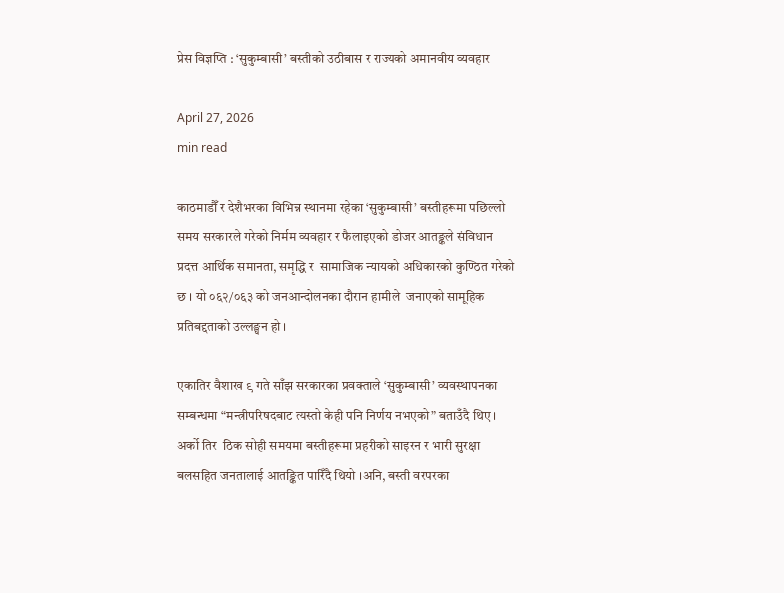प्रेस विज्ञप्ति : ‘सुकुम्बासी’ बस्तीको उठीबास र राज्यको अमानवीय व्यवहार

April 27, 2026
min read

काठमाडौँ र देशैभरका विभिन्न स्थानमा रहेका ‘सुकुम्बासी’ बस्तीहरूमा पछिल्लो समय सरकारले गरेको निर्मम व्यवहार र फैलाइएको डोजर आतङ्कले संविधान प्रदत्त आर्थिक समानता, समृद्धि र  सामाजिक न्यायको अधिकारको कुण्ठित गरेको छ । यो ०६२/०६३ को जनआन्दोलनका दौरान हामीले  जनाएको सामूहिक प्रतिबद्दताको उल्लङ्घन हो ।

एकातिर वैशाख ९ गते साँझ सरकारका प्रवक्ताले ‘सुकुम्बासी’ व्यवस्थापनका सम्बन्धमा “मन्त्रीपरिषदबाट त्यस्तो केही पनि निर्णय नभएको” बताउँदै थिए । अर्को तिर  ठिक सोही समयमा बस्तीहरूमा प्रहरीको साइरन र भारी सुरक्षा बलसहित जनतालाई आतङ्कित पारिँदै थियो ।अनि, बस्ती वरपरका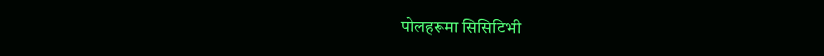पोलहरूमा सिसिटिभी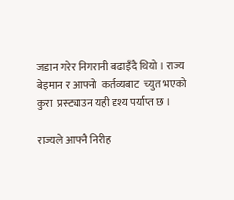जडान गरेर निगरानी बढाइँदै थियो । राज्य बेइमान र आफ्नो  कर्तव्यबाट  च्युत भएको कुरा  प्रस्ट्याउन यही दृश्य पर्याप्त छ ।

राज्यले आफ्नै निरीह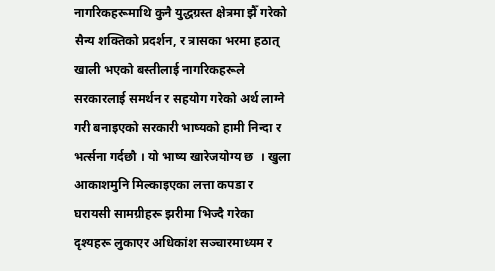नागरिकहरूमाथि कुनै युद्धग्रस्त क्षेत्रमा झैँ गरेको सैन्य शक्तिको प्रदर्शन, र त्रासका भरमा हठात् खाली भएको बस्तीलाई नागरिकहरूले सरकारलाई समर्थन र सहयोग गरेको अर्थ लाग्ने गरी बनाइएको सरकारी भाष्यको हामी निन्दा र भर्त्सना गर्दछौ । यो भाष्य खारेजयोग्य छ  । खुला आकाशमुनि मिल्काइएका लत्ता कपडा र घरायसी सामग्रीहरू झरीमा भिज्दै गरेका दृश्यहरू लुकाएर अधिकांश सञ्चारमाध्यम र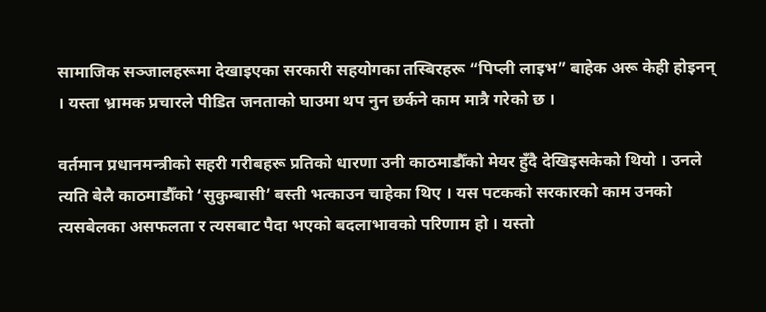सामाजिक सञ्जालहरूमा देखाइएका सरकारी सहयोगका तस्बिरहरू “पिप्ली लाइभ” बाहेक अरू केही होइनन् । यस्ता भ्रामक प्रचारले पीडित जनताको घाउमा थप नुन छर्कने काम मात्रै गरेको छ ।

वर्तमान प्रधानमन्त्रीको सहरी गरीबहरू प्रतिको धारणा उनी काठमाडौँको मेयर हुँदै देखिइसकेको थियो । उनले त्यति बेलै काठमाडौँको ‘सुकुम्बासी’ बस्ती भत्काउन चाहेका थिए । यस पटकको सरकारको काम उनको त्यसबेलका असफलता र त्यसबाट पैदा भएको बदलाभावको परिणाम हो । यस्तो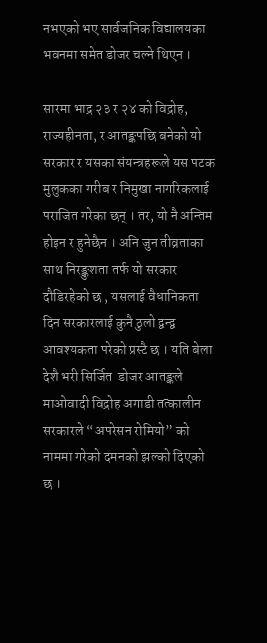नभएको भए सार्वजनिक विद्यालयका भवनमा समेत डोजर चल्ने थिएन ।

सारमा भाद्र २३ र २४ को विद्रोह, राज्यहीनता, र आतङ्कपछि बनेको यो सरकार र यसका संयन्त्रहरूले यस पटक मुलुकका गरीब र निमुखा नागरिकलाई पराजित गरेका छन् । तर, यो नै अन्तिम होइन र हुनेछैन । अनि जुन तीव्रताका साथ निरङ्कुशता तर्फ यो सरकार दौडिरहेको छ , यसलाई वैधानिकता दिन सरकारलाई कुनै ठुलो द्वन्द्व आवश्यकता परेको प्रस्टै छ । यति बेला देशै भरी सिर्जित  डोजर आतङ्कले माओवादी विद्रोह अगाडी तत्कालीन सरकारले “अपरेसन रोमियो” को नाममा गरेको दमनको झल्को दिएको छ ।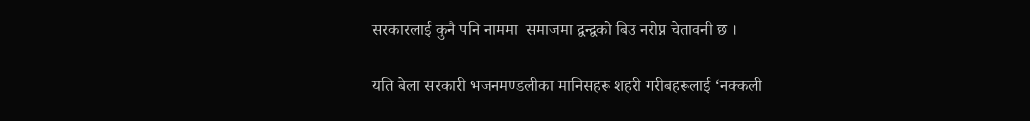सरकारलाई कुनै पनि नाममा  समाजमा द्वन्द्वको बिउ नरोप्न चेतावनी छ ।

यति बेला सरकारी भजनमण्डलीका मानिसहरू शहरी गरीबहरूलाई ‘नक्कली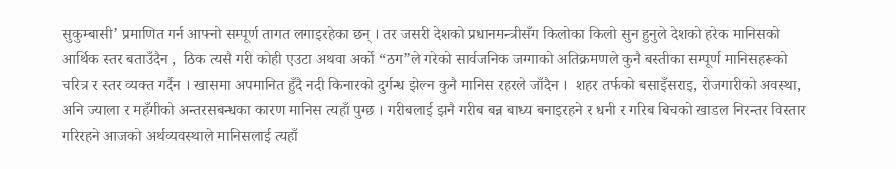सुकुम्बासी’ प्रमाणित गर्न आफ्नो सम्पूर्ण तागत लगाइरहेका छन् । तर जसरी देशको प्रधानमन्त्रीसँग किलोका किलो सुन हुनुले देशको हरेक मानिसको आर्थिक स्तर बताउँदैन ,  ठिक त्यसै गरी कोही एउटा अथवा अर्को “ठग”ले गरेको सार्वजनिक जग्गाको अतिक्रमणले कुनै बस्तीका सम्पूर्ण मानिसहरूको चरित्र र स्तर व्यक्त गर्दैन । खासमा अपमानित हुँदै नदी किनारको दुर्गन्ध झेल्न कुनै मानिस रहरले जाँदैन ।  शहर तर्फको बसाइँसराइ, रोजगारीको अवस्था, अनि ज्याला र महँगीको अन्तरसबन्धका कारण मानिस त्यहाँ पुग्छ । गरीबलाई झनै गरीब बन्न बाध्य बनाइरहने र धनी र गरिब बिचको खाडल निरन्तर विस्तार गरिरहने आजको अर्थव्यवस्थाले मानिसलाई त्यहाँ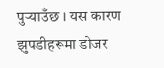पुर्‍याउँछ । यस कारण झुपडीहरूमा डोजर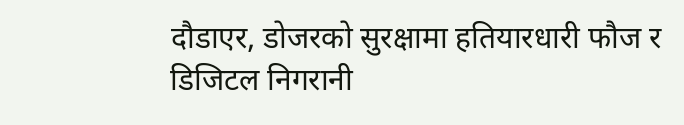दौडाएर, डोजरको सुरक्षामा हतियारधारी फौज र डिजिटल निगरानी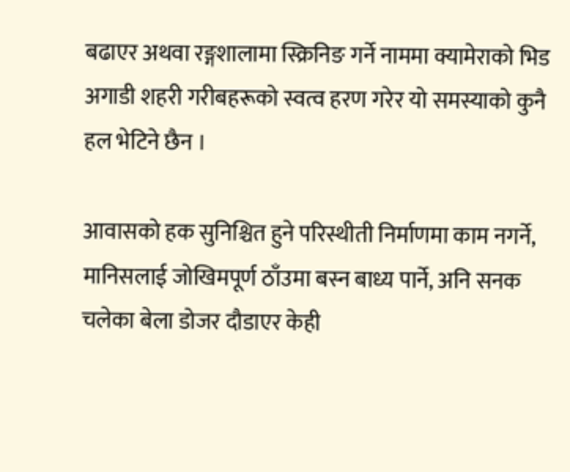बढाएर अथवा रङ्गशालामा स्क्रिनिङ गर्ने नाममा क्यामेराको भिड अगाडी शहरी गरीबहरूको स्वत्व हरण गरेर यो समस्याको कुनै हल भेटिने छैन ।

आवासको हक सुनिश्चित हुने परिस्थीती निर्माणमा काम नगर्ने, मानिसला‌ई जोखिमपूर्ण ठाँउमा बस्न बाध्य पार्ने, अनि सनक चलेका बेला डोजर दौडाएर केही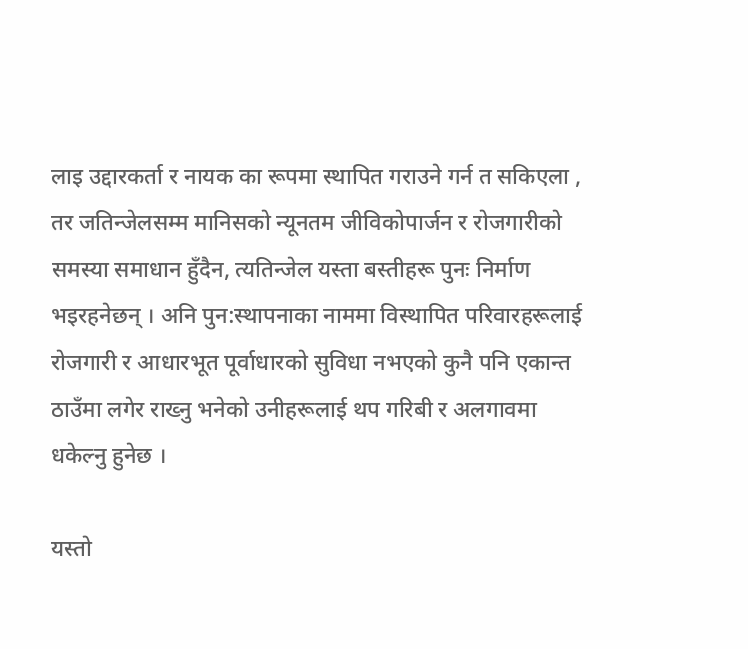लाइ उद्दारकर्ता र नायक का रूपमा स्थापित गराउने गर्न त सकिएला , तर जतिन्जेलसम्म मानिसको न्यूनतम जीविकोपार्जन र रोजगारीको समस्या समाधान हुँदैन, त्यतिन्जेल यस्ता बस्तीहरू पुनः निर्माण भइरहनेछन् । अनि पुन:स्थापनाका नाममा विस्थापित परिवारहरूलाई रोजगारी र आधारभूत पूर्वाधारको सुविधा नभएको कुनै पनि एकान्त ठाउँमा लगेर राख्नु भनेको उनीहरूलाई थप गरिबी र अलगावमा धकेल्नु हुनेछ ।

यस्तो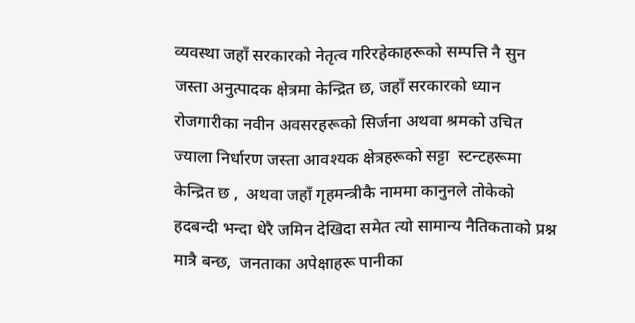व्यवस्था जहाँ सरकारको नेतृत्व गरिरहेकाहरूको सम्पत्ति नै सुन जस्ता अनुत्पादक क्षेत्रमा केन्द्रित छ, जहाँ सरकारको ध्यान रोजगारीका नवीन अवसरहरूको सिर्जना अथवा श्रमको उचित ज्याला निर्धारण जस्ता आवश्यक क्षेत्रहरूको सट्टा  स्टन्टहरूमा केन्द्रित छ ,  अथवा जहाँ गृहमन्त्रीकै नाममा कानुनले तोकेको हदबन्दी भन्दा धेरै जमिन देखिदा समेत त्यो सामान्य नैतिकताको प्रश्न मात्रै बन्छ,  जनताका अपेक्षाहरू पानीका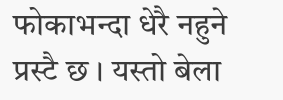फोकाभन्दा धेरै नहुने प्रस्टै छ । यस्तो बेला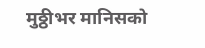मुठ्ठीभर मानिसको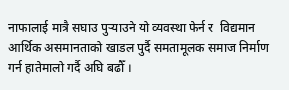नाफालाई मात्रै सघाउ पुर्‍याउने यो व्यवस्था फेर्न र  विद्यमान आर्थिक असमानताको खाडल पुर्दै समतामूलक समाज निर्माण गर्न हातेमालो गर्दै अघि बढौँ ।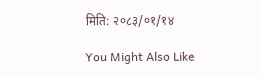मिति: २०८३/०१/१४

You Might Also Like